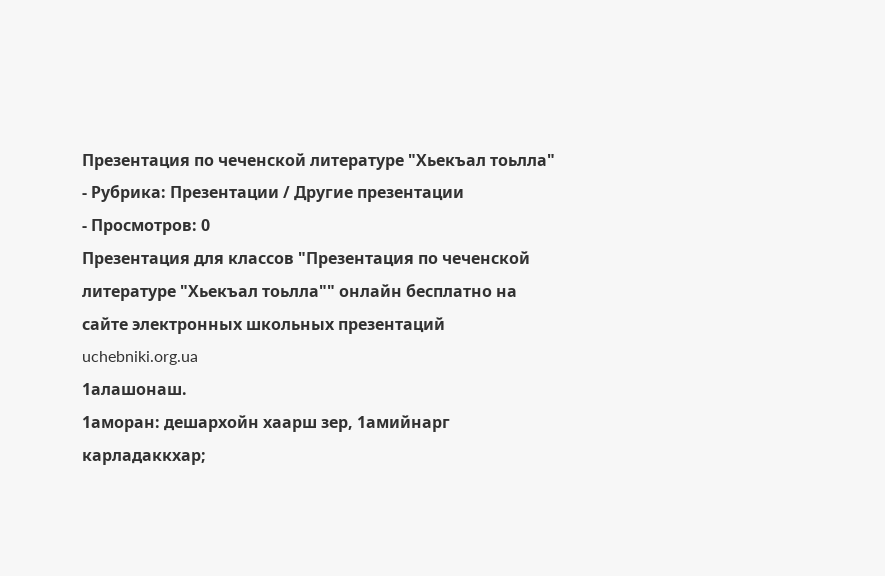Презентация по чеченской литературе "Хьекъал тоьлла"
- Рубрика: Презентации / Другие презентации
- Просмотров: 0
Презентация для классов "Презентация по чеченской литературе "Хьекъал тоьлла"" онлайн бесплатно на сайте электронных школьных презентаций uchebniki.org.ua
1алашонаш.
1аморан: дешархойн хаарш зер, 1амийнарг карладаккхар;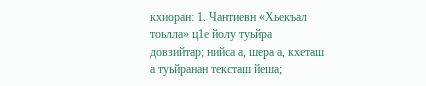кхиоран: 1. Чантиевн «Хьекъал тоьлла» ц1е йолу туьйра довзийтар; нийса а, шера а, кхеташ а туьйранан тексташ йеша;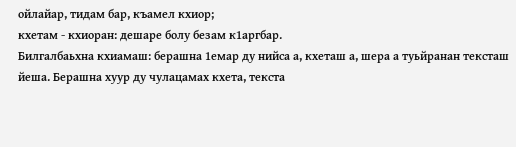ойлайар, тидам бар, къамел кхиор;
кхетам - кхиоран: дешаре болу безам к1аргбар.
Билгалбаьхна кхиамаш: берашна 1емар ду нийса а, кхеташ а, шера а туьйранан тексташ йеша. Берашна хуур ду чулацамах кхета, текста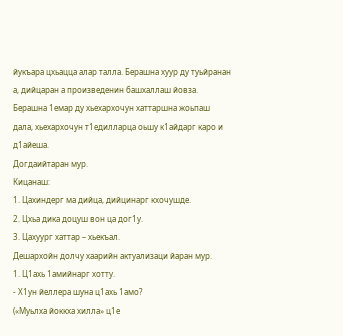йукъара цхьацца алар талла. Берашна хуур ду туьйранан а, дийцаран а произведенин башхаллаш йовза. Берашна 1емар ду хьехархочун хаттаршна жоьпаш дала, хьехархочун т1едилларца оьшу к1айдарг каро и д1айеша.
Догдаийтаран мур.
Кицанаш:
1. Цахиндерг ма дийца, дийцинарг кхочушде.
2. Цхьа дика доцуш вон ца дог1у.
3. Цахуург хаттар – хьекъал.
Дешархойн долчу хаарийн актуализаци йаран мур.
1. Ц1ахь 1амийнарг хотту.
- Х1ун йеллера шуна ц1ахь 1амо?
(«Муьлха йоккха хилла» ц1е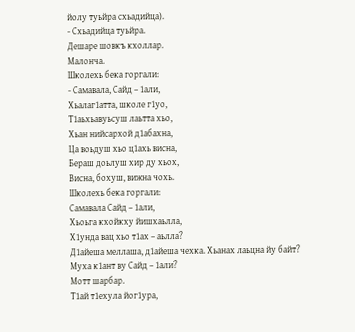йолу туьйра схьадийца).
- Схьадийца туьйра.
Дешаре шовкъ кхоллар.
Малонча.
Школехь бека горгали:
- Самавала, Сайд – 1али,
Хьалаг1атта, школе г1уо,
Т1аьхьавуьсуш лаьтта хьо,
Хьан нийсархой д1абахна,
Ца воьдуш хьо ц1ахь висна,
Бераш доьлуш хир ду хьох,
Висна, бохуш, вижна чохь.
Школехь бека горгали:
Самавала Сайд – 1али,
Хьоьга кхойкху йишхаьлла,
Х1унда вац хьо т1ах – аьлла?
Д1айеша меллаша, д1айеша чехка. Хьанах лаьцна йу байт?
Муха к1ант ву Сайд – 1али?
Мотт шарбар.
Т1ай т1ехула йог1ура,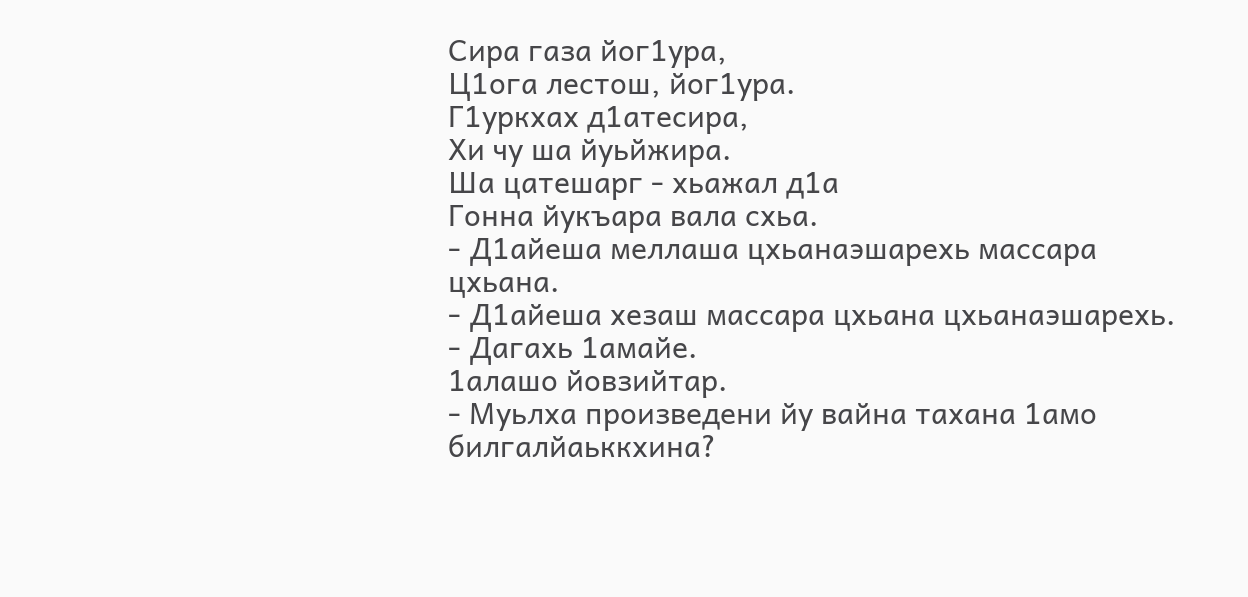Сира газа йог1ура,
Ц1ога лестош, йог1ура.
Г1уркхах д1атесира,
Хи чу ша йуьйжира.
Ша цатешарг - хьажал д1а
Гонна йукъара вала схьа.
- Д1айеша меллаша цхьанаэшарехь массара цхьана.
- Д1айеша хезаш массара цхьана цхьанаэшарехь.
- Дагахь 1амайе.
1алашо йовзийтар.
- Муьлха произведени йу вайна тахана 1амо билгалйаьккхина?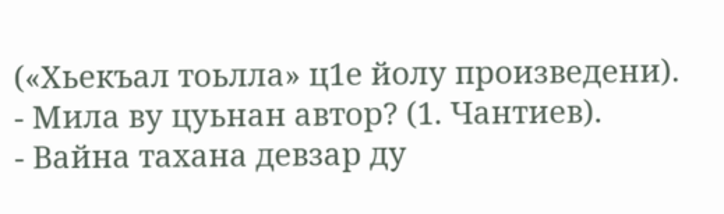(«Хьекъал тоьлла» ц1е йолу произведени).
- Мила ву цуьнан автор? (1. Чантиев).
- Вайна тахана девзар ду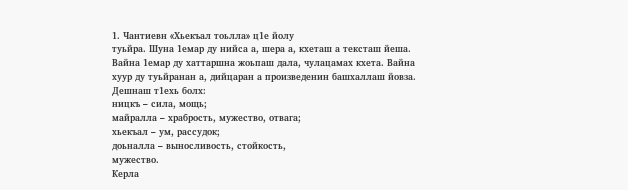1. Чантиевн «Хьекъал тоьлла» ц1е йолу
туьйра. Шуна 1емар ду нийса а, шера а, кхеташ а тексташ йеша.
Вайна 1емар ду хаттаршна жоьпаш дала, чулацамах кхета. Вайна
хуур ду туьйранан а, дийцаран а произведенин башхаллаш йовза.
Дешнаш т1ехь болх:
ницкъ – сила, мощь;
майралла – храбрость, мужество, отвага;
хьекъал – ум, рассудок;
доьналла – выносливость, стойкость,
мужество.
Керла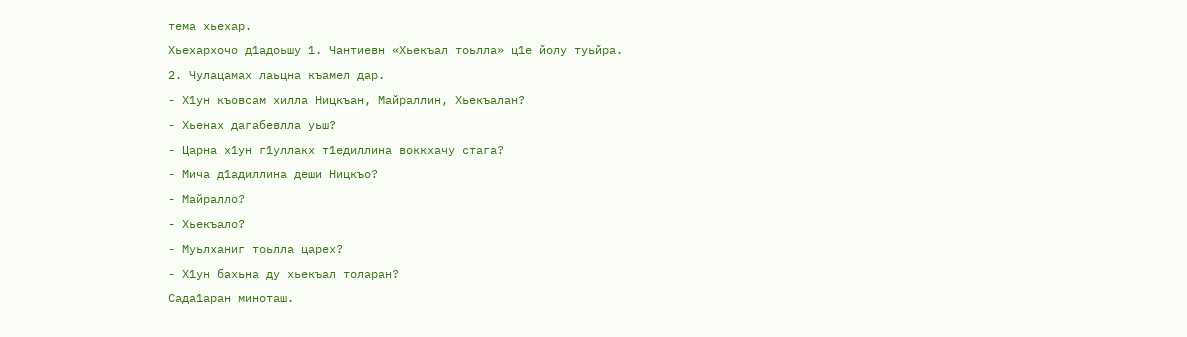тема хьехар.
Хьехархочо д1адоьшу 1. Чантиевн «Хьекъал тоьлла» ц1е йолу туьйра.
2. Чулацамах лаьцна къамел дар.
- Х1ун къовсам хилла Ницкъан, Майраллин, Хьекъалан?
- Хьенах дагабевлла уьш?
- Царна х1ун г1уллакх т1едиллина воккхачу стага?
- Мича д1адиллина деши Ницкъо?
- Майралло?
- Хьекъало?
- Муьлханиг тоьлла царех?
- Х1ун бахьна ду хьекъал толаран?
Сада1аран миноташ.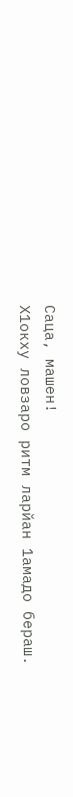Саца, машен!
Х1окху ловзаро ритм ларйан 1амадо бераш.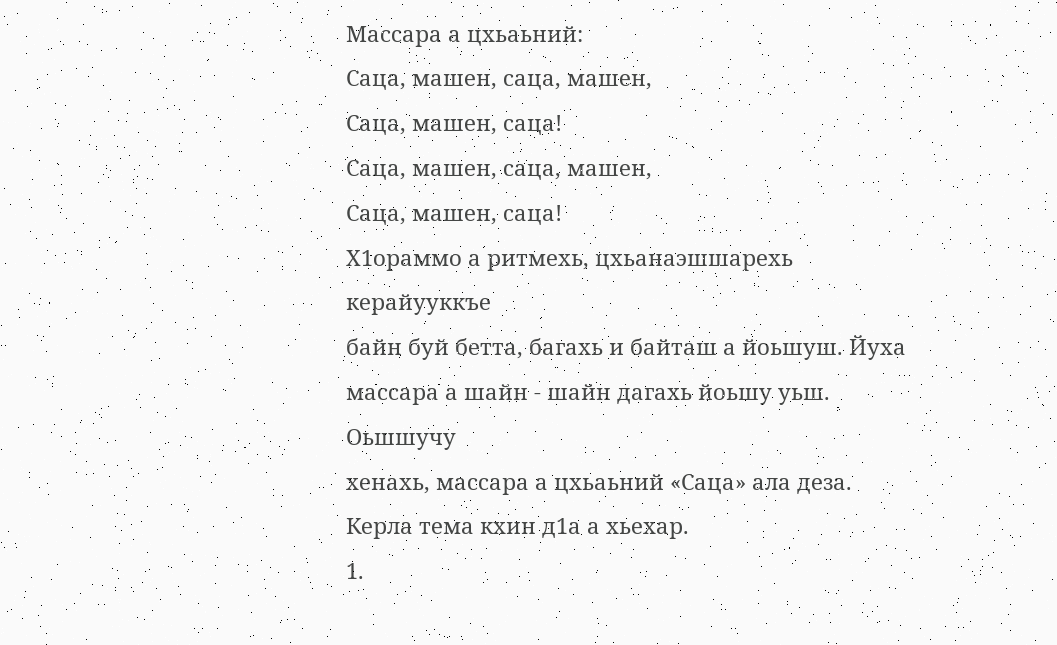Массара а цхьаьний:
Саца, машен, саца, машен,
Саца, машен, саца!
Саца, машен, саца, машен,
Саца, машен, саца!
Х1ораммо а ритмехь, цхьанаэшшарехь керайууккъе
байн буй бетта, багахь и байташ а йоьшуш. Йуха
массара а шайн - шайн дагахь йоьшу уьш. Оьшшучу
хенахь, массара а цхьаьний «Саца» ала деза.
Керла тема кхин д1а а хьехар.
1.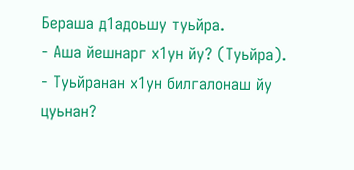Бераша д1адоьшу туьйра.
- Аша йешнарг х1ун йу? (Туьйра).
- Туьйранан х1ун билгалонаш йу цуьнан?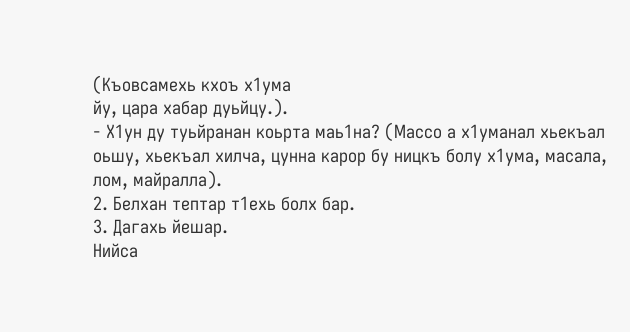(Къовсамехь кхоъ х1ума
йу, цара хабар дуьйцу.).
- Х1ун ду туьйранан коьрта маь1на? (Массо а х1уманал хьекъал
оьшу, хьекъал хилча, цунна карор бу ницкъ болу х1ума, масала,
лом, майралла).
2. Белхан тептар т1ехь болх бар.
3. Дагахь йешар.
Нийса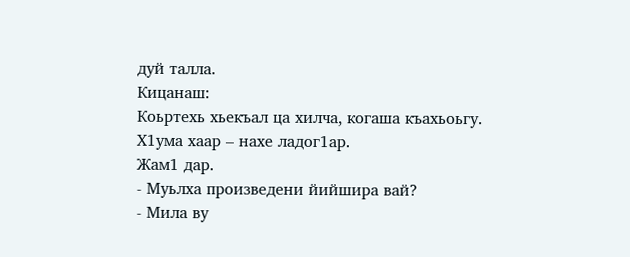дуй талла.
Кицанаш:
Коьртехь хьекъал ца хилча, когаша къахьоьгу.
Х1ума хаар – нахе ладог1ар.
Жам1 дар.
- Муьлха произведени йийшира вай?
- Мила ву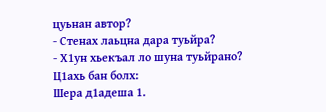цуьнан автор?
- Стенах лаьцна дара туьйра?
- Х1ун хьекъал ло шуна туьйрано?
Ц1ахь бан болх:
Шера д1адеша 1.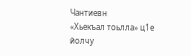Чантиевн
«Хьекъал тоьлла» ц1е йолчу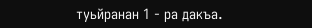туьйранан 1 - ра дакъа.